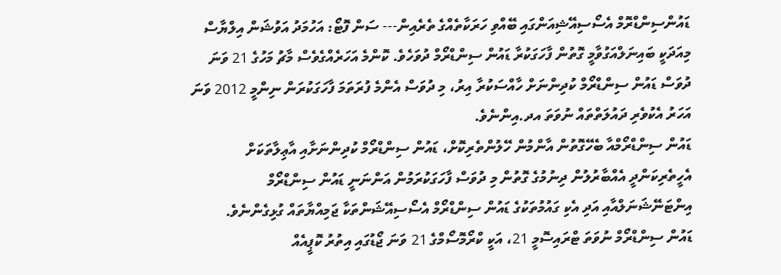ޑައުންސިންޑްރޮމް އެސޯސިއޭޝިއަންގައި ބޭއްވި ހަރަކާތެއްގެ ތެރެއިން--- ސަން ފޮޓޯ: އަހުމަދު އަވުޝަން އިލްޔާސް
މިއަދަކީ ބައިނަލްއަގުވާމީ ގޮތުން ފާހަގަކުރާ ޑައުން ސިންޑްރޯމް ދުވަހެވެ. ކޮންމެ އަހަރެއްގެވެސް މާޗު މަހުގެ 21 ވަނަ ދުވަސް ޑައުން ސިންޑްރޯމް ކުދިންނަށް ހާއްސަކުރާ އިރު، މި ދުވަސް އެންމެ ފުރަތަމަ ފާހަގަކުރަން ނިންމީ 2012 ވަނަ އަހަރު އެކުވެރި ދައުލަތްތައް ނުވަތަ އދ.އިންނެވެ.
ޑައުން ސިންޑްރޯމްއާ ބެހޭގޮތުން އާންމުން ހޭލުންތެރިކޮށް، ޑައުން ސިންޑްރޯމް ކުދިންނަށާއި އާޢިލާތަކަށް އެހީތެރިކަންދީ އެއްބާރުލުން ދިނުމުގެ ގޮތުން މި ދުވަސް ފާހަގަކުރަމުން އަންނަނީ ޑައުން ސިންޑްރޯމް އިންޓަނޭޝަނަލްއާއި އަދި އެކި ގައުމުތަކުގެ ޑައުން ސިންޑްރޯމް އެސޯސިއޭޝަންތަކާ ޖަމިއްޔާތައް ގުޅިގެންނެވެ.
ޑައުން ސިންޑްރޯމް ނުވަތަ ޓްރައިސޮމީ 21، އަކީ ކްރޯމޮސޯމްގެ 21 ވަނަ ޖޯޑުގައި އިތުރު ކޮޕީއެއް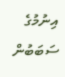އިނުމުގެ ސަބަބުން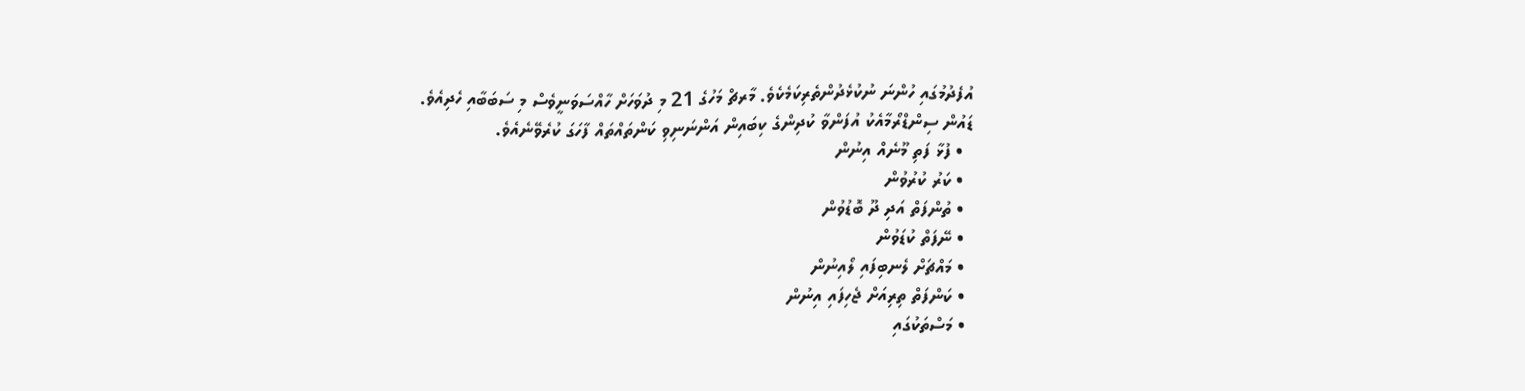އުފެދުމުގައި ހުންނަ ނުކުޅެދުންތެރިކަމެކެވެ. މާރޗް މަހުގެ 21 މި ދުވަހަށް ހާއްސަވަނީވެސް މި ސަބަބާއި ހެދިއެވެ.
ޑައުން ސިންޑްރޯމާއެކު އުފަންވާ ކުދިންގެ ކިބައިން އަންނަނިވި ކަންތައްތައް ފާހަގަ ކުރެވޭނެއެވެ.
  • ފުޅާ ފަތި މޫނެއް އިނުން
  • ކަރު ކުރުވުން
  • ތުންފަތް އަދި ދޫ ބޮޑުވުން
  • ނޭފަތް ކުޑަވުން
  • މައްޗަށް ލެނބިފައި ލޯއިނުން
  • ކަންފަތް ތިރިއަށް ޖެހިފައި އިނުން
  • މަސްތަކުގައި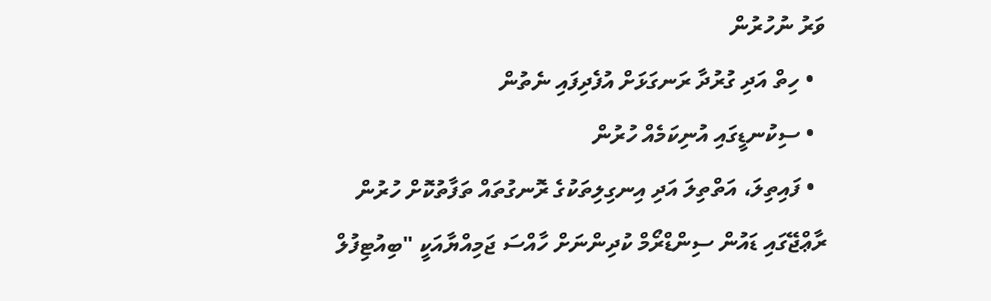ވަރު ނުހުރުން
  • ހިތް އަދި ގުރުދާ ރަނގަޅަށް އުފެދިފައި ނެތުން
  • ސިކުނޑީގައި އުނިކަމެއް ހުރުން
  • ފައިތިލަ، އަތްތިލަ އަދި އިނގިލިތަކުގެ ރޮނގުތައް ތަފާތުކޮށް ހުރުން
ރާޢްޖޭގައި ޑައުން ސިންޑްރޯމް ކުދިންނަށް ހާއްސަ ޖަމިއްޔާއަކީ "ބިއުޓިފުލް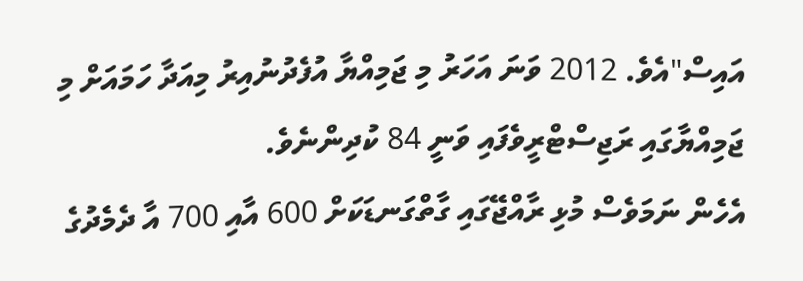އައިސް"އެވެ. 2012 ވަނަ އަހަރު މި ޖަމިއްޔާ އުފެދުނުއިރު މިއަދާ ހަމައަށް މި ޖަމިއްޔާގައި ރަޖިސްޓްރީވެފައި ވަނީ 84 ކުދިންނެވެ.
އެހެން ނަމަވެސް މުޅި ރާއްޖޭގައި ގާތްގަނޑަކަށް 600 އާއި 700 އާ ދެމެދުގެ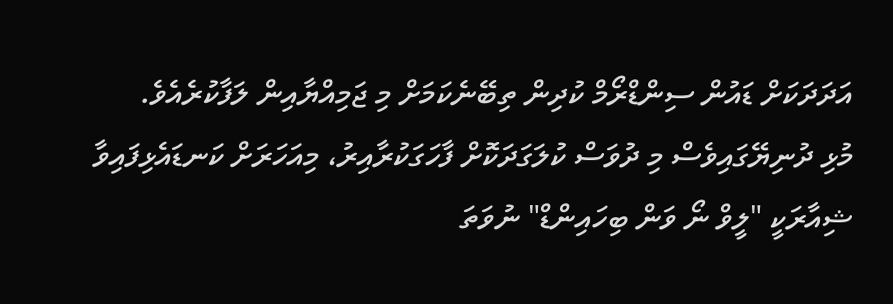އަދަދަކަށް ޑައުން ސިންޑްރޯމް ކުދިން ތިބޭނެކަމަށް މި ޖަމިއްޔާއިން ލަފާކުރެއެވެ.
މުޅި ދުނިޔޭގައިވެސް މި ދުވަސް ކުލަގަދަކޮށް ފާހަގަކުރާއިރު، މިއަހަރަށް ކަނޑައެޅިފައިވާ ޝިއާރަކީ "ލީވް ނޯ ވަން ބިހައިންޑް" ނުވަތަ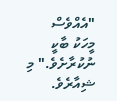"އެއްވެސް މީހަކު ބާކީ ނުކުރާށެވެ." މި ޝިއާރެވެ.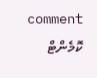comment ކޮމެންޓް